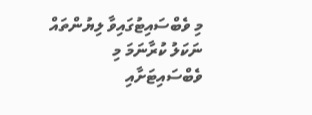މި ވެބްސައިޓުގައިވާ ލިޔުންތައް ނަކަލު ކުރާނަމަ މި ވެބްސައިޓަށާއި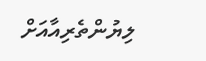ލިޔުންތެރިއާއަށް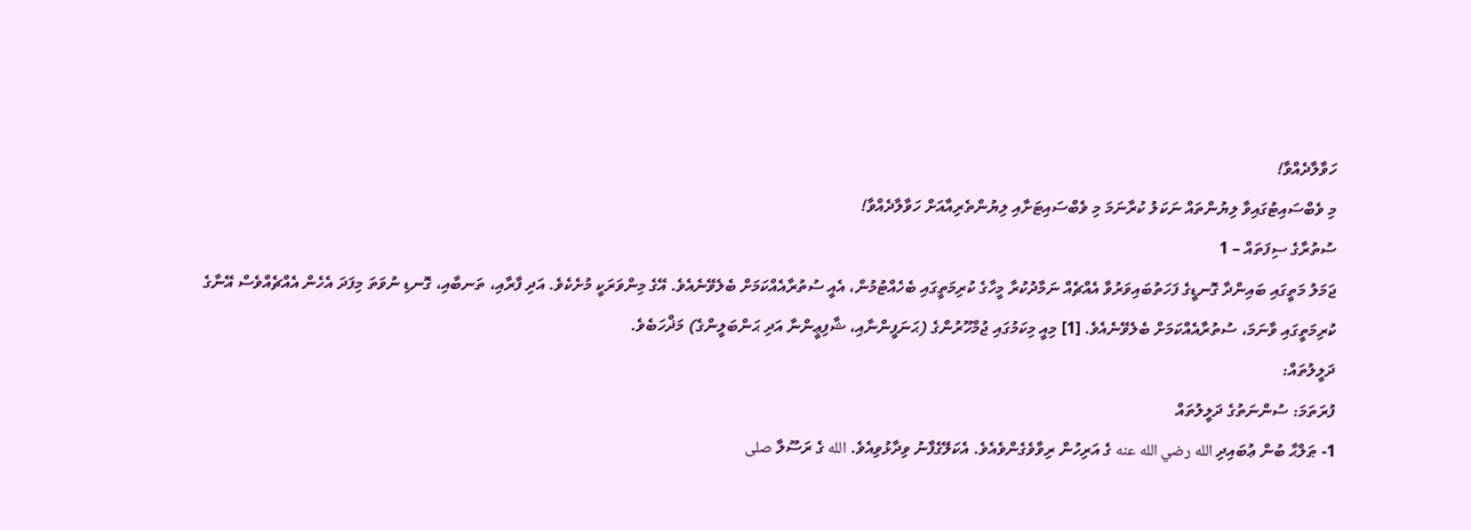ހަވާލާދެއްވާ!
މި ވެބްސައިޓުގައިވާ ލިޔުންތައް ނަކަލު ކުރާނަމަ މި ވެބްސައިޓަށާއި ލިޔުންތެރިއާއަށް ހަވާލާދެއްވާ!
ސުތުރާގެ ސިފަތައް – 1
ޖަމަލު މަތީގައި ބައިންދާ ގޮނޑީގެ ފަހަތުބައިވަރުވާ އެއްޗެއް ނަމާދުކުރާ މީހާގެ ކުރިމަތީގައި ބެހެއްޓުމުން، އެއީ ސުތުރާއެއްކަމަށް ބެލެވޭނެއެވެ. އޭގެ މިންވަރަކީ މުށެކެވެ. އަދި ފާރާއި، ތަނބާއި، ގޮނޑި ނުވަތަ މިފަދަ އެހެން އެއްޗެއްވެސް އޭނާގެ ކުރިމަތީގައި ވާނަމަ، ސުތުރާއެއްކަމަށް ބެލެވޭނެއެވެ. [1] މިއީ މިކަމުގައި ޖުމްހޫރުންގެ (ޙަނަފީންނާއި، ޝާފިޢީންނާ އަދި ޙަންބަލީންގެ) މަޛްހަބެވެ.
ދަލީލުތައް:
ފުރަތަމަ: ސުންނަތުގެ ދަލީލުތައް
1- ޠަލްޙާ ބުން ޢުބައިދި الله رضي الله عنه ގެ އަރިހުން ރިވާވެގެންވެއެވެ. އެކަލޭގެފާނު ވިދާޅުވިއެވެ. الله ގެ ރަސޫލާ صلى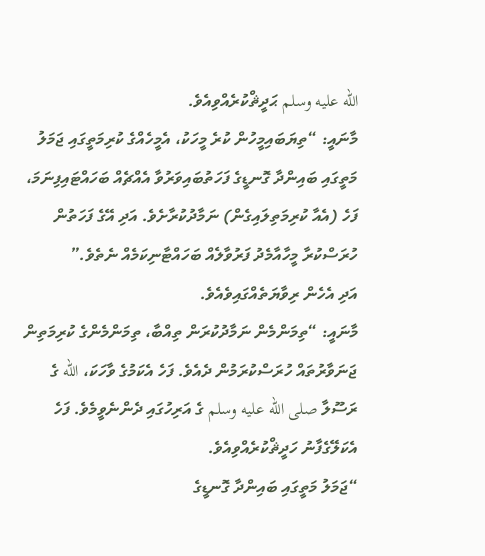الله عليه وسلم ޙަދީޘްކުރެއްވިއެވެ.
މާނައީ: “ތިޔަބައިމީހުން ކުރެ މީހަކު، އެމީހެއްގެ ކުރިމަތީގައި ޖަމަލު މަތީގައި ބައިންދާ ގޮނޑީގެ ފަހަތުބައިވަރުވާ އެއްޗެއް ބަހައްޓައިފިނަމަ، ފަހެ (އެއާ ކުރިމަތިލައިގެން) ނަމާދުކުރާށެވެ. އަދި އޭގެ ފަހަތުން ހުރަސްކުރާ މީހާއާމެދު ފަރުވާލެއް ބަހައްޓާނިކަމެއް ނެތެވެ.”
އަދި އެހެން ރިވާޔަތެއްގައިވެއެވެ.
މާނައީ: “ތިމަންމެން ނަމާދުކުރަން ތިއްބާ، ތިމަންމެންގެ ކުރިމަތިން ޖަނަވާރުތައް ހުރަސްކުރަމުން ދެއެވެ. ފަހެ އެކަމުގެ ވާހަކަ، الله ގެ ރަސޫލާ صلى الله عليه وسلم ގެ އަރިހުގައި ދެންނެވީމެވެ. ފަހެ އެކަލޭގެފާނު ހަދީޘްކުރެއްވިއެވެ.
“ޖަމަލު މަތީގައި ބައިންދާ ގޮނޑީގެ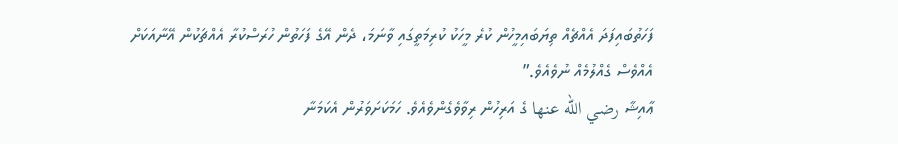ފަހަތުބައިފަދަ އެއްޗެއް ތިޔަބައިމީހުން ކުރެ މީހަކު ކުރިމަތީގައި ވާނަމަ، ދެން އޭގެ ފަހަތުން ހުރަސްކުރާ އެއްޗަކުން އޭނާއަކަށް އެއްވެސް ގެއްލުމެއް ނުވެއެވެ.”
ޢާއިޝާ رضي الله عنها ގެ އަރިހުން ރިވާވެގެންވެއެވެ. ހަމަކަށަވަރުން އެކަމަނާ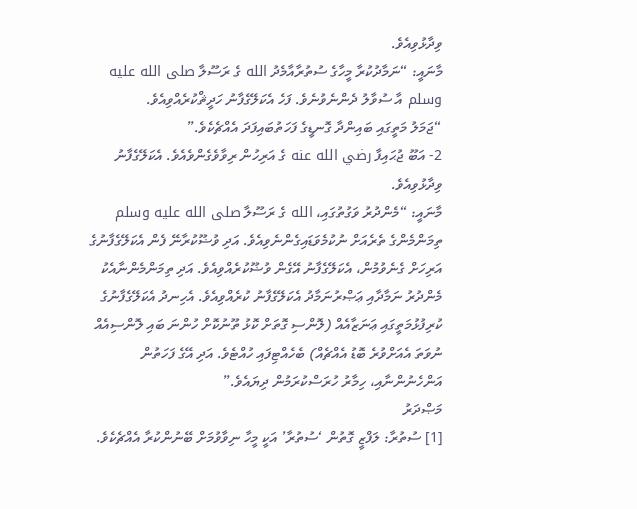ވިދާޅުވިއެވެ.
މާނައީ: “ނަމާދުކުރާ މީހާގެ ސުތުރާއާމެދު الله ގެ ރަސޫލާ صلى الله عليه وسلم އާ ސުވާލު ދެންނެވުނެވެ. ފަހެ އެކަލޭގެފާނު ހަދީޘްކުރެއްވިއެވެ.
“ޖަމަލު މަތީގައި ބައިންދާ ގޮނޑީގެ ފަހަތުބައިފަދަ އެއްޗެކެވެ.”
2- އަބޫ ޖުޙައިފާ رضي الله عنه ގެ އަރިހުން ރިވާވެގެންވެއެވެ. އެކަލޭގެފާނު ވިދާޅުވިއެވެ.
މާނައީ: “މެންދުރު ވަގުތުގައި، الله ގެ ރަސޫލާ صلى الله عليه وسلم ތިމަންމެންގެ ތެރެއަށް ނުކުމެވަޑައިގެންނެވިއެވެ. އަދި ވުޟޫކުރާނޭ ފެން އެކަލޭގެފާނުގެ އަރިހަށް ގެނެވުމުން، އެކަލޭގެފާނު އޭގެން ވުޟޫކުރެއްވިއެވެ. އަދި ތިމަންމެންނާއެކު މެންދުރު ނަމާދާއި ޢަޞްރުނަމާދު އެކަލޭގެފާނު ކުރެއްވިއެވެ. އެހިނދު އެކަލޭގެފާނުގެ ކުރިފުޅުމަތީގައި ޢަނަޒާއެއް (ލޮންސި ގޮތަށް ކޮޅު ތޫނުކޮށް ހުންނަ ބައި ލޮންސިއެއް ނުވަތަ އެއަށްވުރެ ބޮޑު އެއްޗެއް) ބެހެއްޓިފައި ހުއްޓެވެ. އަދި އޭގެ ފަހަތުން އަންހެނުންނާއި، ހިމާރު ހުރަސްކުރަމުން ދިޔައެވެ.”
މަޞްދަރު
[1] ސުތުރާ: ލަފްޒީ ގޮތުން ‘ސުތުރާ’ އަކީ މީހާ ނިވާވުމަށް ބޭނުންކުރާ އެއްޗެކެވެ.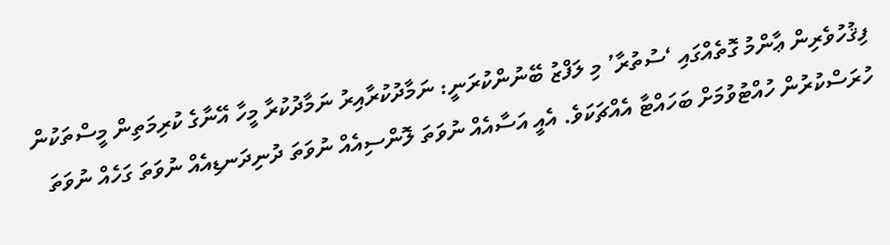ފިޤުހުވެރިން ޢާންމު ގޮތެއްގައި ‘ސުތުރާ’ މި ލަފްޒު ބޭނުންކުރަނީ: ނަމާދުކުރާއިރު ނަމާދުކުރާ މީހާ އޭނާގެ ކުރިމަތިން މީސްތަކުން ހުރަސްކުރުން ހުއްޓުވުމަށް ބަހައްޓާ އެއްޗަކަވެ. އެއީ އަސާއެއް ނުވަތަ ލޮންސިއެއް ނުވަތަ ދުނިދަނޑިއެއް ނުވަތަ ގަހެއް ނުވަތަ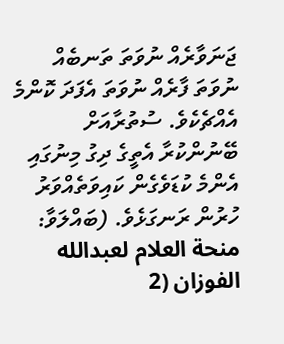ޖަނަވާރެއް ނުވަތަ ތަނބެއް ނުވަތަ ފާރެއް ނުވަތަ އެފަދަ ކޮންމެ އެއްޗެކެވެ. ސުތުރާއަށް ބޭނުންކުރާ އެތީގެ ދިގު މިނުގައި އެންމެ ކުޑަވެގެން ކައިވަތެއްވަރު ހުރުން ރަނގަޅެވެ. (ބައްލަވާ: منحة العلام لعبدالله الفوزان (2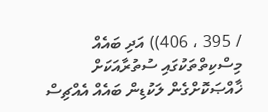/ 395 ، 406)) އަދި ބައެއް މިސްކިތްތަކުގައި ސުތުރާއަކަށް ޚާއްޞަކޮށްގެން ލަކުޑިން ބައެއް އެއްޗިސް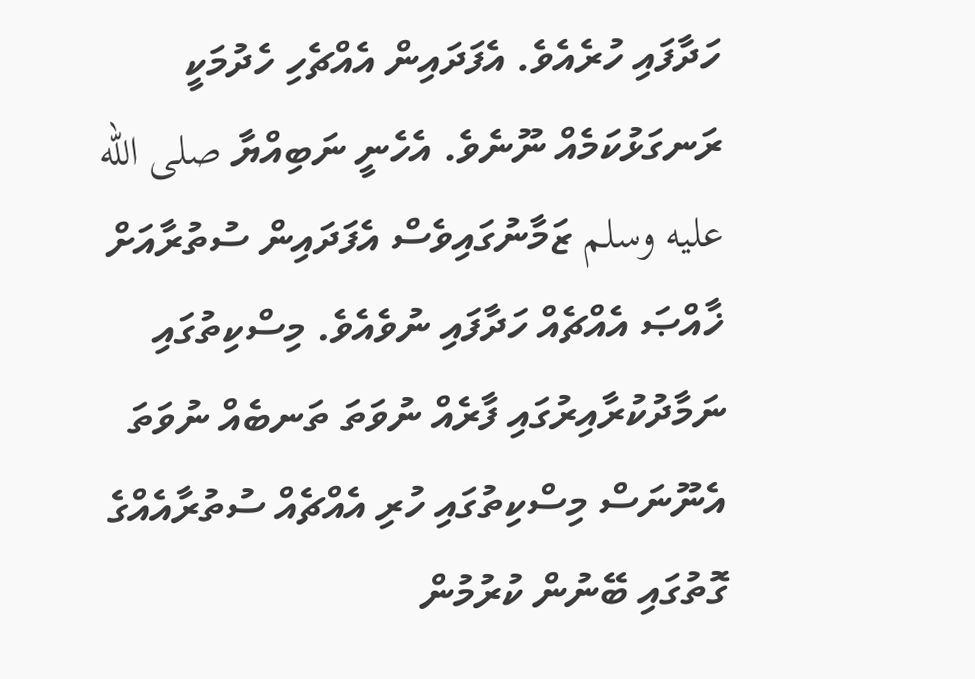ހަދާފައި ހުރެއެވެ. އެފަދައިން އެއްޗެހި ހެދުމަކީ ރަނގަޅުކަމެއް ނޫނެވެ. އެހެނީ ނަބިއްޔާ صلى الله عليه وسلم ޒަމާނުގައިވެސް އެފަދައިން ސުތުރާއަށް ޚާއްޞަ އެއްޗެއް ހަދާފައި ނުވެއެވެ. މިސްކިތުގައި ނަމާދުކުރާއިރުގައި ފާރެއް ނުވަތަ ތަނބެއް ނުވަތަ އެނޫނަސް މިސްކިތުގައި ހުރި އެއްޗެއް ސުތުރާއެއްގެ ގޮތުގައި ބޭނުން ކުރުމުން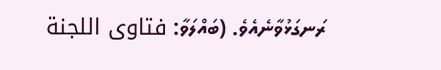ރަނގަޅުވާނެއެވެ. (ބައްލަވާ: فتاوى اللجنة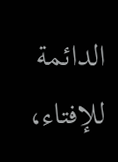الدائمة للإفتاء،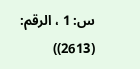س: 1 ، الرقم: (2613))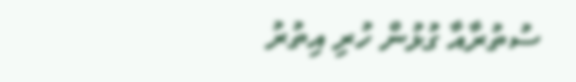ސުތުރާއާ ގުޅުން ހުރި އިތުރު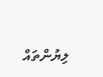ލިޔުންތައް